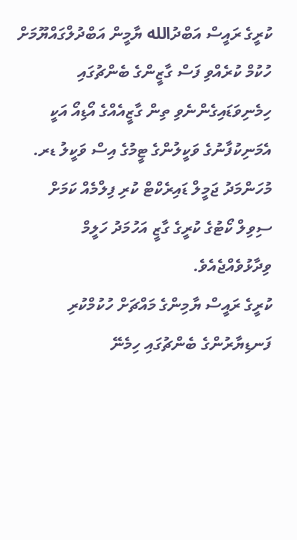ކުރީގެ ރައީސް އަބްދުالله ޔާމީން އަބްދުލްގައްޔޫމަށް ހުކުމް ކުރެއްވި ފަސް ގާޒީންގެ ބެންޗުގައި ހިމެނިވަޑައިގެންނެވި ތިން ގާޒީއެއްގެ އޯޑިއޯ އަކީ އެމަނިކުފާނުގެ ވަކީލުންގެ ޓީމުގެ އިސް ވަކީލު ޑރ. މުހަންމަދު ޖަމީލް ޑައިރެކްޓް ކުރި ފިލްމެއް ކަމަށް ސިވިލް ކޯޓުގެ ކުރީގެ ގާޒީ އަހުމަދު ހަލީމް ވިދާޅުވެއްޖެއެވެ.
ކުރީގެ ރައީސް ޔާމިންގެ މައްޗަށް ހުކުމްކުރި ފަނޑިޔާރުންގެ ބެންޗުގައި ހިމެނޭ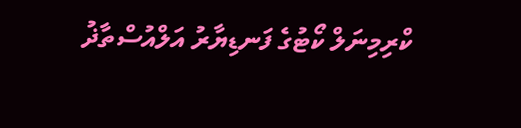ކްރިމިނަލް ކޯޓުގެ ފަނޑިޔާރު އަލްއުސްތާޛު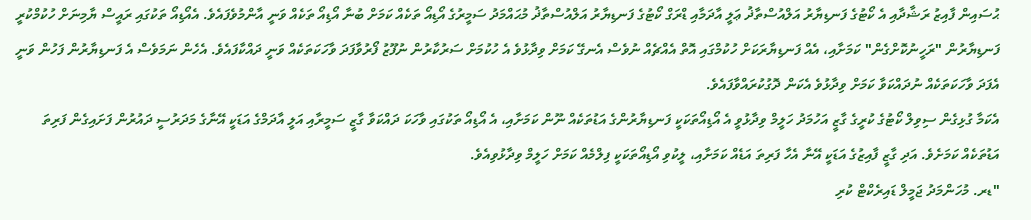ޙުސައިން ފާއިޒު ރަޝާދާއި އެ ކޯޓުގެ ފަނޑިޔާރު އަލްއުސްތާޛު ޢަލީ އާދަމާއި ޑްރަގް ކޯޓުގެ ފަނޑިޔާރު އަލްއުސްތާޛު މުޙައްމަދު ސަމީރުގެ އޯޑިއޯ ތަކެއް ކަމަށް ބުނާ އޯޑިއޯ ތަކެއް ވަނީ އާންމުވެފައެވެ. އެއޯޑިއޯ ތަކުގައި ރައީސް ޔާމިނަށް ހުކުމްކުރީ ފަނޑިޔާރުން "ރަހީނުކޮށްގެން" ކަމަށާއި، އެއް ފަނޑިޔާރަކަށް ހުކުމްގައި އޮތް އެއްޗެއް ނުވެސް އެނގޭ ކަމަށް ވިދާޅުވެ އެ ހުކުމަށް ސަރުކާރުން ނުފޫޒު ފޯރުވާފަދަ ވާހަކަތަކެއް ވަނީ ދައްކާފައެވެ. އެހެން ނަމަވެސް އެ ފަނޑިޔާރުން ފަހުން ވަނީ އެފަދަ ވާހަކަތަކެއް ނުދައްކަވާ ކަމަށް ވިދާޅުވެ އެކަން ދޮގުކުރައްވާފައެވެ.
އެކަމާ ގުޅިގެން ސިވިލް ކޯޓުގެ ކުރީގެ ގާޒީ އަހުމަދު ހަލީމް ވިދާޅުވީ އެ އޯޑިއޯތަކަކީ ފަނޑިޔާރުންގެ އަޑުތަކެއް ނޫން ކަމަށާއި، އެ އޯޑިއޯ ތަކުގައި ވާހަކަ ދައްކަވާ ގާޒީ ސަމީރާއި އަލީ އާދަމްގެ އަޑަކީ އޭނާގެ މަދަރުސީ ދައުރުން ފަށައިގެން ފަރިތަ އަޑުތަކެއް ކަމަށެވެ. އަދި ގާޒީ ފާއިޒުގެ އަޑަކީ އޭނާ އެހާ ފަރިތަ އަޑެއް ކަމަށާއި، ލީކުވި އޯޑިއޯތަކަކީ ފިލްމެއް ކަމަށް ހަލީމް ވިދާޅުވިއެވެ.
"ޑރ. މުހަންމަދު ޖަމީލް ޑައިރެކްޓް ކުރި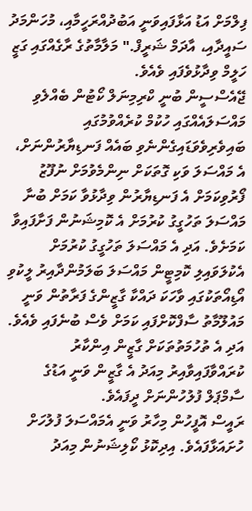ފިލްމަށް އަޑު އަޅާފައިވަނީ އަބުދުއްރަހީމާއި، މުހަންމަދު ސައީދާއި، އާދަމް ޝަރީފް." މަލާމާތުގެ ރާގެއްގައި ގަޒީ ހަލީމް ވިދާޅުވެފައި ވެއެވެ.
ޖޭއެސްސީން ބުނީ ކްރިމިނަލް ކޯޓުން ބެއްލެވި މައްސަލައެއްގައި ހުކުމް ކުރެއްވުމުގައި ބައިވެރިވެވަޑައިގެންނެވި ބައެއް ފަނޑިޔާރުންނަށް، އެ މައްސަލަ ވަކި ގޮތަކަށް ނިންމެވުމަށް ނުފޫޒު ފޯރުވިކަމަށް އެ ފަނޑިޔާރުން ވިދާޅުވާ ކަމަށް ބުނާ މައްސަލަ ތަހުގީގު ކުރުމަށް އެ ކޮމިޝަނުން ފަށާފައިވާ ކަމަށެވެ. އަދި އެ މައްސަލަ ތަހުގީގު ކުރުމަށް އެކުލަވައިލި ކޮމިޓީން މައްސަލަ ބަލަމުންދާއިރު ލީކުވި އޯޑިއޯތަކުގައި ވާހަކަ ދައްކާ ގާޒީންގެ ފަރާތުން ވަނީ މައުލޫމާތު ސާފްކޮށްފައި ކަމަށް ވެސް ބުނެފައި ވެއެވެ. އަދި އެ ތުހުމަތުތަކަށް ގާޒީން އިންކާރު ކުރައްވާފައިވާއިރު މިއަދު އެ ގާޒީން ވަނީ އަޑުގެ ސާމްޕަލް ފުލުހުންނަށް ދީފައެވެ.
ރައީސް އޮފީހުން މިހާރު ވަނީ އެމައްސަލަ ފުލުހަށް ހުށައަޅާފައެވެ. އިދިކޮޅު ކޯލިޝަނުން މިއަދު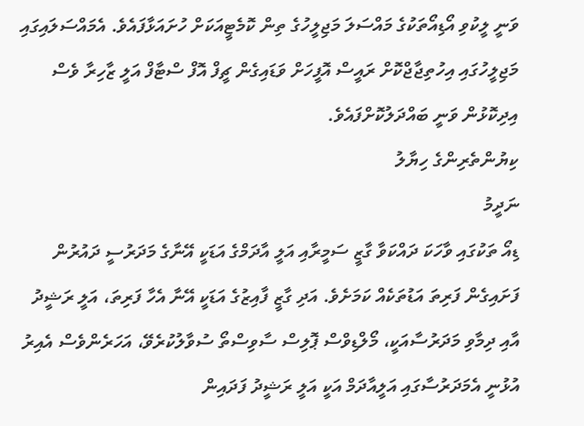ވަނީ ލީކުވި އޯޑިއޯތަކުގެ މައްސަލަ މަޖިލީހުގެ ތިން ކޮމެޓީއަކަށް ހުށައަޅާފައެވެ. އެމައްސަލައިގައި މަޖިލީހުގައި އިހުތިޖާޖްކޮށް ރައީސް އޮފީހަށް ވަޑައިގެން ޗީފް އޮފް ސްޓާފް އަލީ ޒާހިރާ ވެސް އިދިކޮޅުން ވަނީ ބައްދަލުކޮށްފައެވެ.
ކިޔުންތެރިންގެ ހިޔާލު
ނަދީމު
ޑިއޯ ތަކުގައި ވާހަކަ ދައްކަވާ ގާޒީ ސަމީރާއި އަލީ އާދަމްގެ އަޑަކީ އޭނާގެ މަދަރުސީ ދައުރުން ފަށައިގެން ފަރިތަ އަޑުތަކެއް ކަމަށެވެ. އަދި ގާޒީ ފާއިޒުގެ އަޑަކީ އޭނާ އެހާ ފަރިތަ، އަލީ ރަޝީދު އާއި ދިމާވި މަދަރުސާއަކީ، މޯލްޑިވްސް ޕޮލިސް ސާވިސްތޯ ސުވާލުކުރެވޭ، އަހަރެންވެސް އެއިރު އުޅުނީ އެމަދަރުސާގައި އަލީއާދަމް އަކީ އަލީ ރަޝީދު ފަދައިން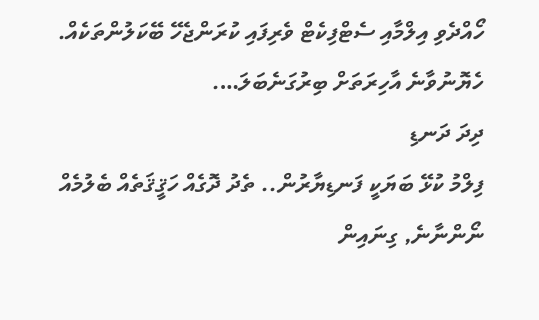ހޯއްދެވި އިލްމާއި ސެޓްފިކެޓް ވެރިފައި ކުރަންޖެހޭ ބޭކަލުންތަކެއް. ހެޔޮނުވާނެ އާހިރަތަށް ބިރުގަނެބަލަ….
ދިދަ ދަނޑި
ފިލްމު ކުޅޭ ބަޔަކީ ފަނޑިޔާރުން.. ތެދު ދޮގެއް ހަޤީޤަތެއް ބެލުމެއް ނޯންނާނެ, ގިނައިން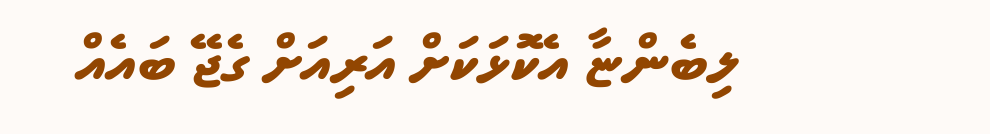ލިބެންޏާ އެކޮޅަކަށް އަރިއަށް ގެޖޭ ބައެއް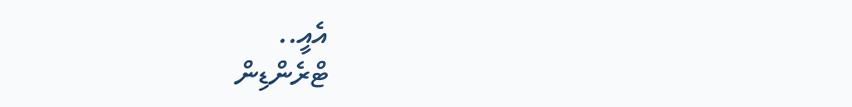އެއީ..
ޓްރެންޑިން